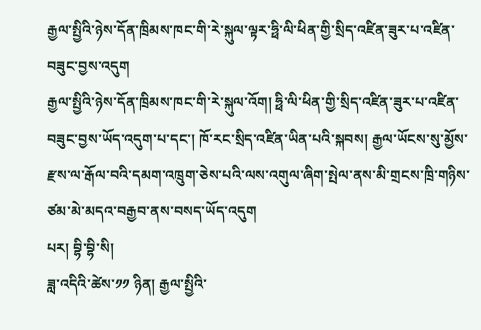རྒྱལ་སྤྱིའི་ཉེས་དོན་ཁྲིམས་ཁང་གི་རེ་སྐུལ་ལྟར་ཧྥི་ལི་ཕིན་གྱི་སྲིད་འཛིན་ཟུར་པ་འཛིན་བཟུང་བྱས་འདུག
རྒྱལ་སྤྱིའི་ཉེས་དོན་ཁྲིམས་ཁང་གི་རེ་སྐུལ་འོག། ཧྥི་ལི་ཕིན་གྱི་སྲིད་འཛིན་ཟུར་པ་འཛིན་བཟུང་བྱས་ཡོད་འདུག་པ་དང་། ཁོ་རང་སྲིད་འཛིན་ཡིན་པའི་སྐབས། རྒྱལ་ཡོངས་སུ་མྱོས་རྫས་ལ་རྒོལ་བའི་དམག་འཁྲུག་ཅེས་པའི་ལས་འགུལ་ཞིག་སྤེལ་ནས་མི་གྲངས་ཁྲི་གཉིས་ཙམ་མེ་མདའ་བརྒྱབ་ནས་བསད་ཡོད་འདུག
པར། བྷི་བྷི་སི།
ཟླ་འདིའི་ཚེས་༡༡ ཉིན། རྒྱལ་སྤྱིའི་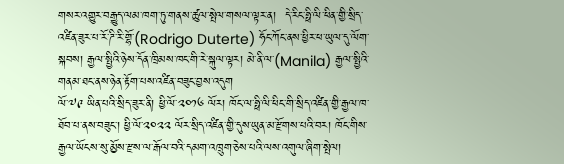གསར་འགྱུར་བརྒྱུད་ལམ་ཁག་ཏུ་གནས་ཚུལ་སྤེལ་གསལ་ལྟར་ན།  དེ་རིང་ཧྥི་ལི་ཕིན་གྱི་སྲིད་འཛིན་ཟུར་པ་རོ་ཌི་རི་གྷོ་(Rodrigo Duterte) ཧོང་ཀོང་ནས་ཕྱིར་ཕ་ཡུལ་དུ་ལོག་སྐབས། རྒྱལ་སྤྱིའི་ཉེས་དོན་ཁྲིམས་ཁང་གི་རེ་སྐུལ་ལྟར། མེ་ནི་ལ་(Manila) རྒྱལ་སྤྱིའི་གནམ་ཐང་ནས་ཉེན་རྟོག་པས་འཛིན་བཟུང་བྱས་འདུག
ལོ་༧༩ ཡིན་པའི་སྲིད་ཟུར་ནི། ཕྱི་ལོ་༢༠༡༦ ལོར། ཁོང་ལ་ཧྥི་ལི་ཕིང་གི་སྲིད་འཛིན་གྱི་རྒྱལ་ཁ་ཐོབ་པ་ནས་བཟུང་། ཕྱི་ལོ་༢༠༢༢ ལོར་སྲིད་འཛིན་གྱི་དུས་ཡུན་མ་རྫོགས་པའི་བར། ཁོང་གིས་རྒྱལ་ཡོངས་སུ་མྱོས་རྫས་ལ་རྒོལ་བའི་དམག་འཁྲུག་ཅེས་པའི་ལས་འགུལ་ཞིག་སྤེལ།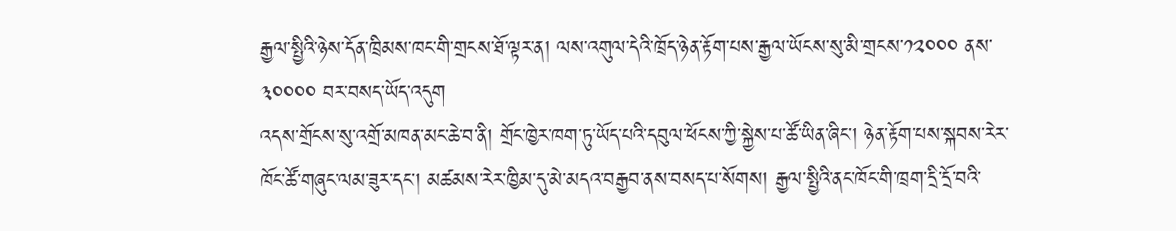རྒྱལ་སྤྱིའི་ཉེས་དོན་ཁྲིམས་ཁང་གི་གྲངས་ཐོ་ལྟར་ན། ལས་འགུལ་དེའི་ཁྲོད་ཉེན་རྟོག་པས་རྒྱལ་ཡོངས་སུ་མི་གྲངས་༡༢༠༠༠ ནས་༣༠༠༠༠ བར་བསད་ཡོད་འདུག
འདས་གྲོངས་སུ་འགྲོ་མཁན་མང་ཆེ་བ་ནི། གྲོང་ཁྱེར་ཁག་ཏུ་ཡོད་པའི་དབུལ་ཕོངས་ཀྱི་སྐྱེས་པ་ཚོ་ཡིན་ཞིང་། ཉེན་རྟོག་པས་སྐབས་རེར་ཁོང་ཚོ་གཞུང་ལམ་ཟུར་དང་། མཚམས་རེར་ཁྱིམ་དུ་མེ་མདའ་བརྒྱབ་ནས་བསད་པ་སོགས། རྒྱལ་སྤྱིའི་ནང་ཁོང་གི་ཁྲག་དྲི་དྲོ་བའི་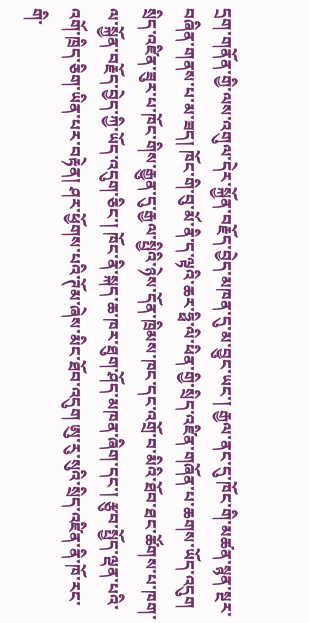དྲག་གནོན་གྱི་ལས་འགུལ་དེར་སྐྱོན་བརྗོད་བྱེད་མཁན་དུ་མ་བྱུང་ཡང་། རྒྱལ་ནང་དུ་ཁོང་གི་མཚན་སྙན་སྔར་བཞིན་གནས་པ་མ་ཟད། ཁོང་གི་བུ་མོ་ནི་ད་ལྟའི་ཆར་ཧྥི་ལི་ཕིན་གྱི་སྲིད་འཛིན་གཞོན་པ་ཆགས་ཡོད་འདུག
སྲིད་འཛིན་ཟུར་པ་ཁོང་གིས་རྒྱུན་དུ་རྒྱལ་སྤྱིའི་ཉེས་དོན་ཁྲིམས་ཁང་དང་འགྲོ་བ་མིའི་ཐོབ་ཐང་ཚོགས་པ་ཁག་ལ་སྐྱོན་བརྗོད་བྱེད་ཀྱི་ཡོད་འདུག་ཅིང་། ཁོང་ནི་སྐད་ཆ་ཁར་ཐུག་ཤོད་མཁན་ཞིག་དང་། རྩུབ་སྤྱོད་ལྡན་པའི་འགོ་ཁྲིད་ཅིག་ཡིན་པར་བརྟེན། ཤར་ཕྱོགས་པའི་ཊོམ་ཞེས་མིང་ཐོབ་འདུག ཨུ་རུ་སུའི་སྲིད་འཛིན་ནི་ཁོ་རང་གི་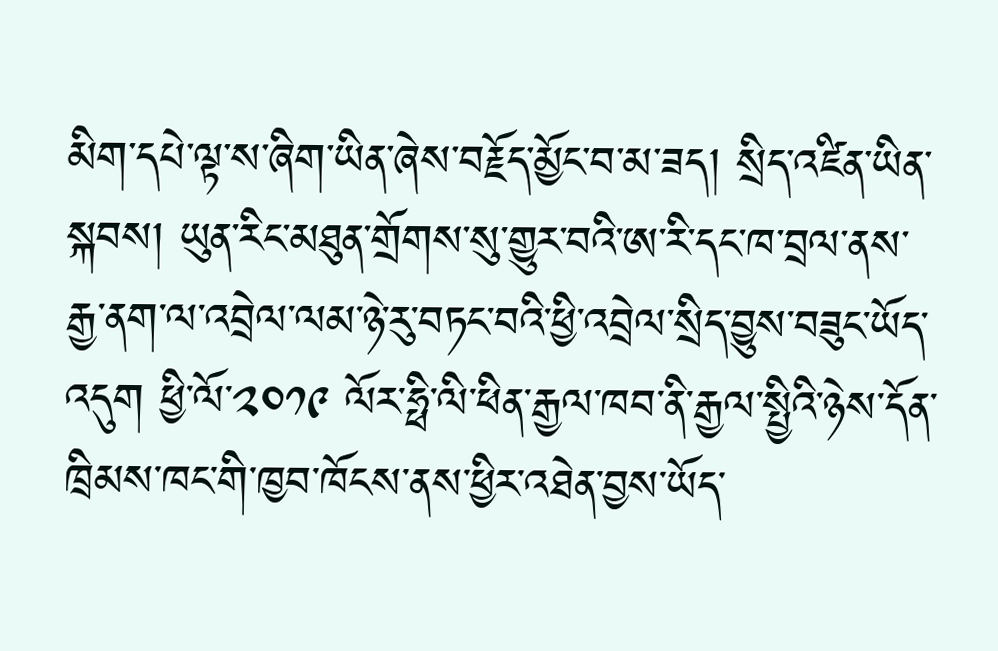མིག་དཔེ་ལྟ་ས་ཞིག་ཡིན་ཞེས་བརྗོད་མྱོང་བ་མ་ཟད། སྲིད་འཛིན་ཡིན་སྐབས། ཡུན་རིང་མཐུན་གྲོགས་སུ་གྱུར་བའི་ཨ་རི་དང་ཁ་བྲལ་ནས་རྒྱ་ནག་ལ་འབྲེལ་ལམ་ཉེ་རུ་བཏང་བའི་ཕྱི་འབྲེལ་སྲིད་བྱུས་བཟུང་ཡོད་འདུག ཕྱི་ལོ་༢༠༡༩ ལོར་ཧྥི་ལི་ཕིན་རྒྱལ་ཁབ་ནི་རྒྱལ་སྤྱིའི་ཉེས་དོན་ཁྲིམས་ཁང་གི་ཁྱབ་ཁོངས་ནས་ཕྱིར་འཐེན་བྱས་ཡོད་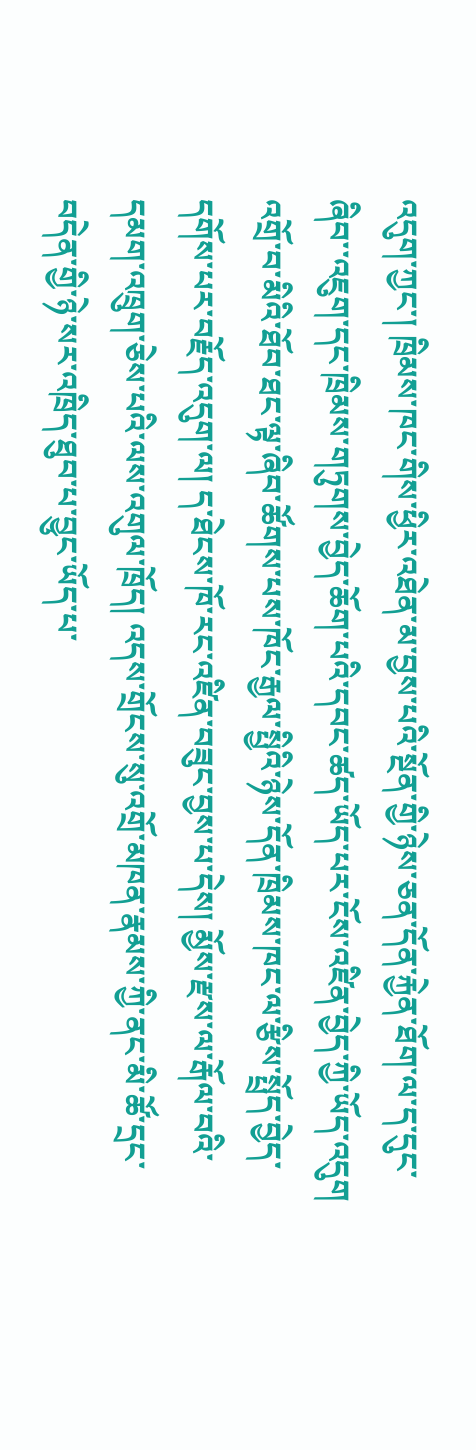འདུག་ཀྱང་། ཁྲིམས་ཁང་གིས་ཕྱིར་འཐེན་མ་བྱས་པའི་སྔོན་གྱི་ཉེས་ཅན་དོན་རྐྱེན་ཐོག་ལ་ད་དུང་ཞིབ་་འཇུག་དང་ཁྲིམས་གཏུགས་བྱེད་ཆོག་པའི་དབང་ཚད་ཡོད་པར་ངོས་འཛིན་བྱེད་ཀྱི་ཡོད་འདུག
འགྲོ་བ་མིའི་ཐོབ་ཐང་ལྟ་ཞིབ་ཚོགས་པས་ཁོང་རྒྱལ་སྤྱིའི་ཉེས་དོན་ཁྲིམས་ཁང་ལ་རྩིས་སྤྲོད་བྱེད་དགོས་པར་བརྗོད་འདུག་ལ། ད་ཐེངས་ཁོ་རང་འཛིན་བཟུང་བྱས་པ་དེས། མྱོས་རྫས་ལ་རྒོལ་བའི་དམག་འཁྲུག་ཅེས་པའི་ལས་འགུལ་ཁྲོད། འདས་གྲོངས་སུ་འགྲོ་མཁན་རྣམས་ཀྱི་ནང་མི་ཚོ་དྲང་བདེན་གྱི་ཉེ་སར་འཁྲིད་ཐུབ་པ་བྱུང་ཡོད་པ་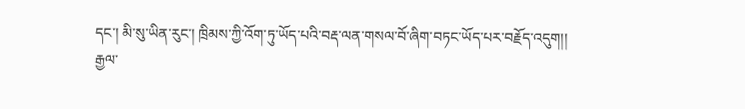དང་། མི་སུ་ཡིན་རུང་། ཁྲིམས་ཀྱི་འོག་ཏུ་ཡོད་པའི་བརྡ་ལན་གསལ་བོ་ཞིག་བཏང་ཡོད་པར་བརྗོད་འདུག།།
རྒྱལ་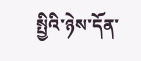སྤྱིའི་ཉེས་དོན་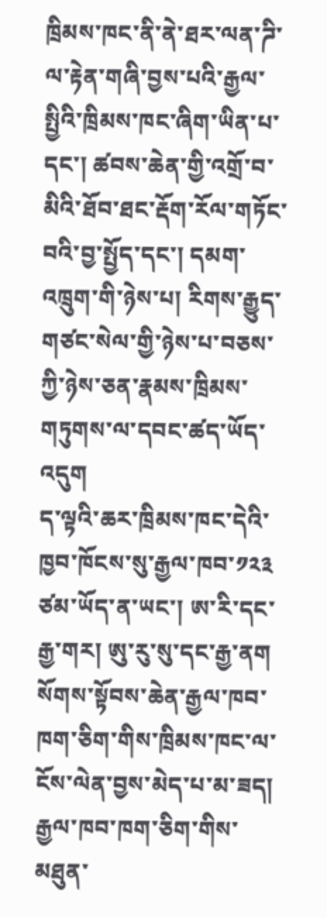ཁྲིམས་ཁང་ནི་ནེ་ཐར་ལན་ཌི་ལ་རྟེན་གཞི་བྱས་པའི་རྒྱལ་སྤྱིའི་ཁྲིམས་ཁང་ཞིག་ཡིན་པ་དང་། ཚབས་ཆེན་གྱི་འགྲོ་བ་མིའི་ཐོབ་ཐང་རྡོག་རོལ་གཏོང་བའི་བྱ་སྤྱོད་དང་། དམག་འཁྲུག་གི་ཉེས་པ། རིགས་རྒྱུད་གཙང་སེལ་གྱི་ཉེས་པ་བཅས་ཀྱི་ཉེས་ཅན་རྣམས་ཁྲིམས་གཏུགས་ལ་དབང་ཚད་ཡོད་འདུག
ད་ལྟའི་ཆར་ཁྲིམས་ཁང་དེའི་ཁྱབ་ཁོངས་སུ་རྒྱལ་ཁབ་༡༢༣ ཙམ་ཡོད་ན་ཡང་། ཨ་རི་དང་རྒྱ་གར། ཨུ་རུ་སུ་དང་རྒྱ་ནག སོགས་སྟོབས་ཆེན་རྒྱལ་ཁབ་ཁག་ཅིག་གིས་ཁྲིམས་ཁང་ལ་ངོས་ལེན་བྱས་མེད་པ་མ་ཟད། རྒྱལ་ཁབ་ཁག་ཅིག་གིས་མཐུན་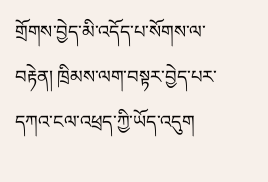གྲོགས་བྱེད་མི་འདོད་པ་སོགས་ལ་བརྟེན། ཁྲིམས་ལག་བསྟར་བྱེད་པར་དཀའ་ངལ་འཕྲད་ཀྱི་ཡོད་འདུག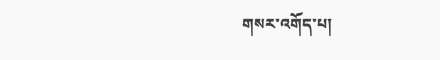གསར་འགོད་པ།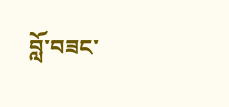བློ་བཟང་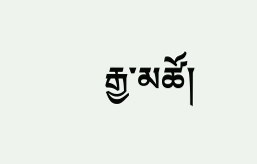རྒྱ་མཚོ།